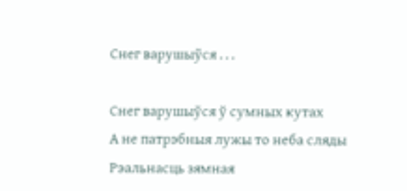Снег варушыўся . . .

Снег варушыўся ў сумных кутах
А не патрэбныя лужы то неба сляды
Рэальнасць зямная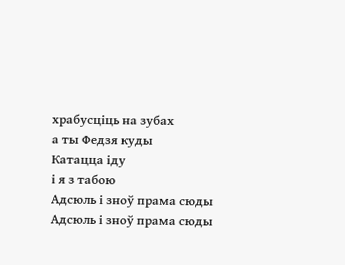храбусціць на зубах
а ты Федзя куды
Катацца іду
і я з табою
Адсюль і зноў прама сюды
Адсюль і зноў прама сюды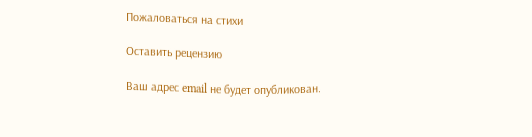Пожаловаться на стихи

Оставить рецензию

Ваш адрес email не будет опубликован.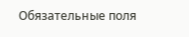Обязательные поля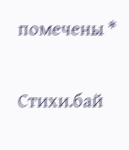помечены *

Стихи.бай